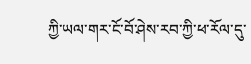ཀྱི་ཡལ་གར་ངོ་བོ་ཤེས་རབ་ཀྱི་ཕ་རོལ་དུ་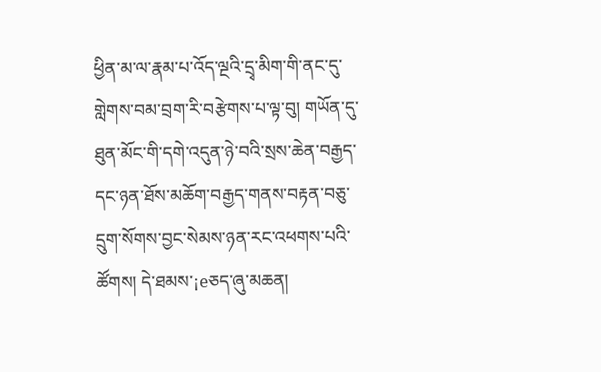ཕྱིན་མ་ལ་རྣམ་པ་འོད་ལྔའི་དྲྭ་མིག་གི་ནང་དུ་གླེགས་བམ་བྲག་རི་བརྩེགས་པ་ལྟ་བུ། གཡོན་དུ་ཐུན་མོང་གི་དགེ་འདུན་ཉེ་བའི་སྲས་ཆེན་བརྒྱད་དང་ཉན་ཐོས་མཆོག་བརྒྱད་གནས་བརྟན་བཅུ་དྲུག་སོགས་བྱང་སེམས་ཉན་རང་འཕགས་པའི་ཚོགས། དེ་ཐམས་¡eཅད་ཞུ་མཆན།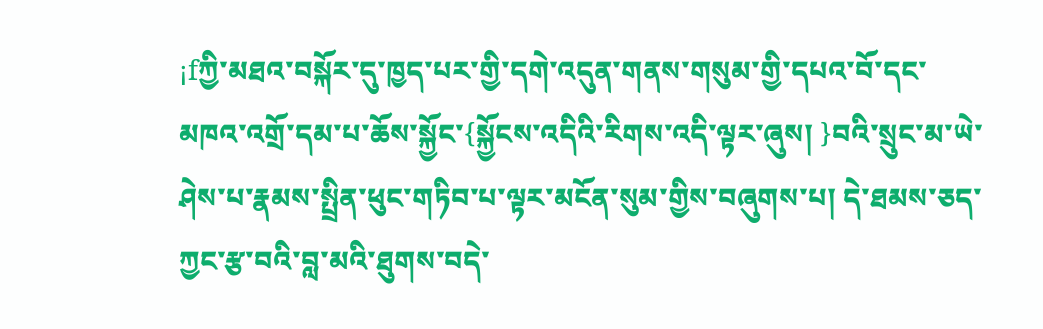¡fཀྱི་མཐའ་བསྐོར་དུ་ཁྱད་པར་གྱི་དགེ་འདུན་གནས་གསུམ་གྱི་དཔའ་བོ་དང་མཁའ་འགྲོ་དམ་པ་ཆོས་སྐྱོང་{སྐྱོངས་འདིའི་རིགས་འདི་ལྟར་ཞུས། }བའི་སྲུང་མ་ཡེ་ཤེས་པ་རྣམས་སྤྲིན་ཕུང་གཏིབ་པ་ལྟར་མངོན་སུམ་གྱིས་བཞུགས་པ། དེ་ཐམས་ཅད་ཀྱང་རྩ་བའི་བླ་མའི་ཐུགས་བདེ་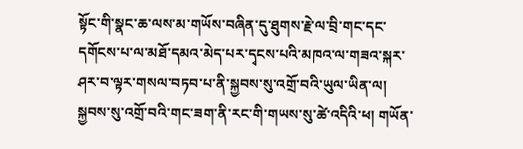སྟོང་གི་སྣང་ཆ་ལས་མ་གཡོས་བཞིན་དུ་ཐུགས་རྗེ་ལ་བྲི་གང་དང་དགོངས་པ་ལ་མཐོ་དམའ་མེད་པར་དྭངས་པའི་མཁའ་ལ་གཟའ་སྐར་ཤར་བ་ལྟར་གསལ་བཏབ་པ་ནི་སྐྱབས་སུ་འགྲོ་བའི་ཡུལ་ཡིན་ལ། སྐྱབས་སུ་འགྲོ་བའི་གང་ཟག་ནི་རང་གི་གཡས་སུ་ཚེ་འདིའི་ཕ། གཡོན་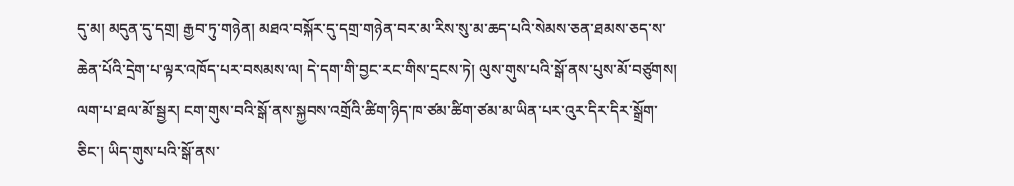དུ་མ། མདུན་དུ་དགྲ། རྒྱབ་ཏུ་གཉེན། མཐའ་བསྐོར་དུ་དགྲ་གཉེན་བར་མ་རིས་སུ་མ་ཆད་པའི་སེམས་ཅན་ཐམས་ཅད་ས་ཆེན་པོའི་དྲེག་པ་ལྟར་འཁོད་པར་བསམས་ལ། དེ་དག་གི་བྱང་རང་གིས་དྲངས་ཏེ། ལུས་གུས་པའི་སྒོ་ནས་པུས་མོ་བཙུགས། ལག་པ་ཐལ་མོ་སྦྱར། ངག་གུས་བའི་སྒོ་ནས་སྐྱབས་འགྲོའི་ཚིག་ཉིད་ཁ་ཙམ་ཚིག་ཙམ་མ་ཡིན་པར་འུར་དིར་དིར་སྒྲོག་ཅིང་། ཡིད་གུས་པའི་སྒོ་ནས་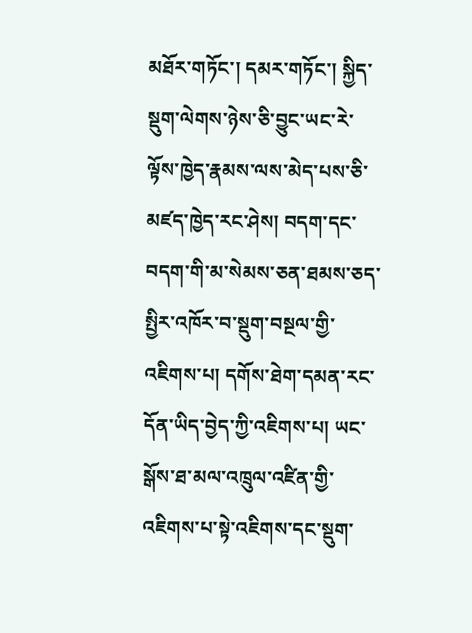མཐོར་གཏོང་། དམར་གཏོང་། སྐྱིད་སྡུག་ལེགས་ཉེས་ཅི་བྱུང་ཡང་རེ་ལྟོས་ཁྱེད་རྣམས་ལས་མེད་པས་ཅི་མཛད་ཁྱེད་རང་ཤེས། བདག་དང་བདག་གི་མ་སེམས་ཅན་ཐམས་ཅད་སྤྱིར་འཁོར་བ་སྡུག་བསྔལ་གྱི་འཇིགས་པ། དགོས་ཐེག་དམན་རང་དོན་ཡིད་བྱེད་ཀྱི་འཇིགས་པ། ཡང་སྒོས་ཐ་མལ་འཁྲུལ་འཛིན་གྱི་འཇིགས་པ་སྟེ་འཇིགས་དང་སྡུག་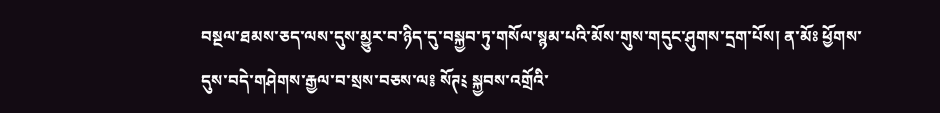བསྔལ་ཐམས་ཅད་ལས་དུས་མྱུར་བ་ཉིད་དུ་བསྐྱབ་ཏུ་གསོལ་སྙམ་པའི་མོས་གུས་གདུང་ཤུགས་དྲག་པོས། ན་མོཿ ཕྱོགས་དུས་བདེ་གཤེགས་རྒྱལ་བ་སྲས་བཅས་ལ༔ སོཊ༴ སྐྱབས་འགྲོའི་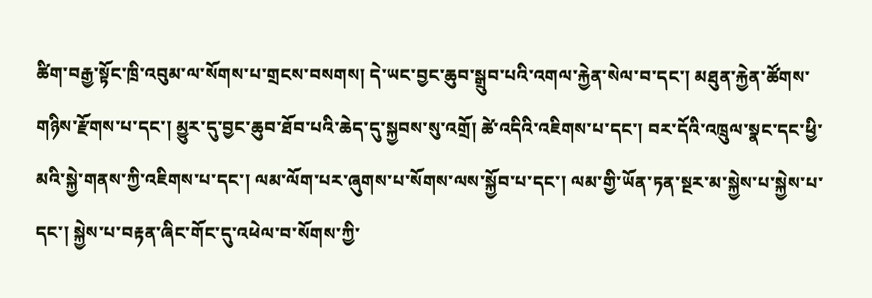ཚིག་བརྒྱ་སྟོང་ཁྲི་འབུམ་ལ་སོགས་པ་གྲངས་བསགས། དེ་ཡང་བྱང་ཆུབ་སྒྲུབ་པའི་འགལ་རྐྱེན་སེལ་བ་དང་། མཐུན་རྐྱེན་ཚོགས་གཉིས་རྫོགས་པ་དང་། མྱུར་དུ་བྱང་ཆུབ་ཐོབ་པའི་ཆེད་དུ་སྐྱབས་སུ་འགྲོ། ཚེ་འདིའི་འཇིགས་པ་དང་། བར་དོའི་འཁྲུལ་སྣང་དང་ཕྱི་མའི་སྐྱེ་གནས་ཀྱི་འཇིགས་པ་དང་། ལམ་ལོག་པར་ཞུགས་པ་སོགས་ལས་སྐྱོབ་པ་དང་། ལམ་གྱི་ཡོན་ཏན་སྔར་མ་སྐྱེས་པ་སྐྱེས་པ་དང་། སྐྱེས་པ་བརྟན་ཞིང་གོང་དུ་འཕེལ་བ་སོགས་ཀྱི་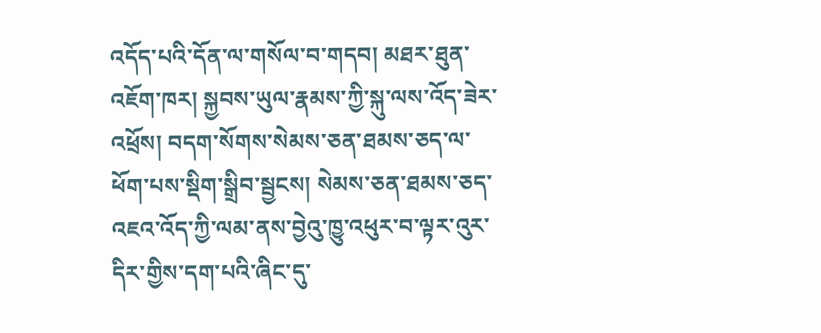འདོད་པའི་དོན་ལ་གསོལ་བ་གདབ། མཐར་ཐུན་འཇོག་ཁར། སྐྱབས་ཡུལ་རྣམས་ཀྱི་སྐུ་ལས་འོད་ཟེར་འཕྲོས། བདག་སོགས་སེམས་ཅན་ཐམས་ཅད་ལ་ཕོག་པས་སྡིག་སྒྲིབ་སྦྱངས། སེམས་ཅན་ཐམས་ཅད་འཇའ་འོད་ཀྱི་ལམ་ནས་བྱེའུ་ཁྱུ་འཕུར་བ་ལྟར་འུར་དིར་གྱིས་དག་པའི་ཞིང་དུ་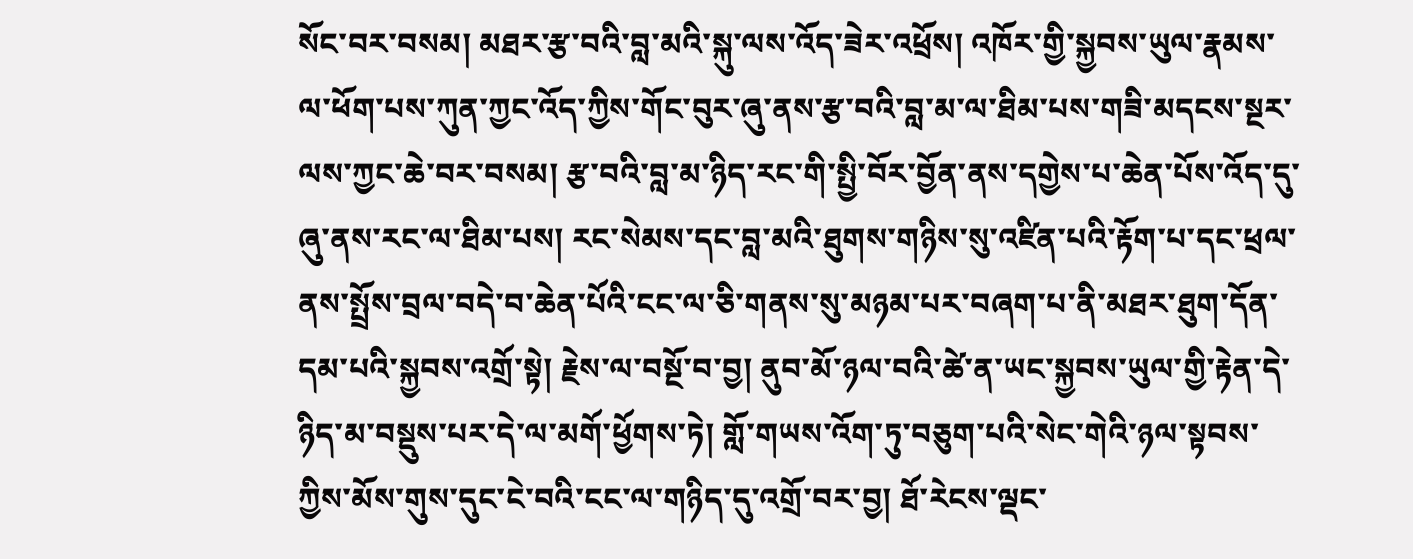སོང་བར་བསམ། མཐར་རྩ་བའི་བླ་མའི་སྐུ་ལས་འོད་ཟེར་འཕྲོས། འཁོར་གྱི་སྐྱབས་ཡུལ་རྣམས་ལ་ཕོག་པས་ཀུན་ཀྱང་འོད་ཀྱིས་གོང་བུར་ཞུ་ནས་རྩ་བའི་བླ་མ་ལ་ཐིམ་པས་གཟི་མདངས་སྔར་ལས་ཀྱང་ཆེ་བར་བསམ། རྩ་བའི་བླ་མ་ཉིད་རང་གི་སྤྱི་བོར་བྱོན་ནས་དགྱེས་པ་ཆེན་པོས་འོད་དུ་ཞུ་ནས་རང་ལ་ཐིམ་པས། རང་སེམས་དང་བླ་མའི་ཐུགས་གཉིས་སུ་འཛིན་པའི་རྟོག་པ་དང་ཕྲལ་ནས་སྤྲོས་བྲལ་བདེ་བ་ཆེན་པོའི་ངང་ལ་ཅི་གནས་སུ་མཉམ་པར་བཞག་པ་ནི་མཐར་ཐུག་དོན་དམ་པའི་སྐྱབས་འགྲོ་སྟེ། རྗེས་ལ་བསྔོ་བ་བྱ། ནུབ་མོ་ཉལ་བའི་ཚེ་ན་ཡང་སྐྱབས་ཡུལ་གྱི་རྟེན་དེ་ཉིད་མ་བསྡུས་པར་དེ་ལ་མགོ་ཕྱོགས་ཏེ། གློ་གཡས་འོག་ཏུ་བཅུག་པའི་སེང་གེའི་ཉལ་སྟབས་ཀྱིས་མོས་གུས་དུང་ངེ་བའི་ངང་ལ་གཉིད་དུ་འགྲོ་བར་བྱ། ཐོ་རེངས་ལྡང་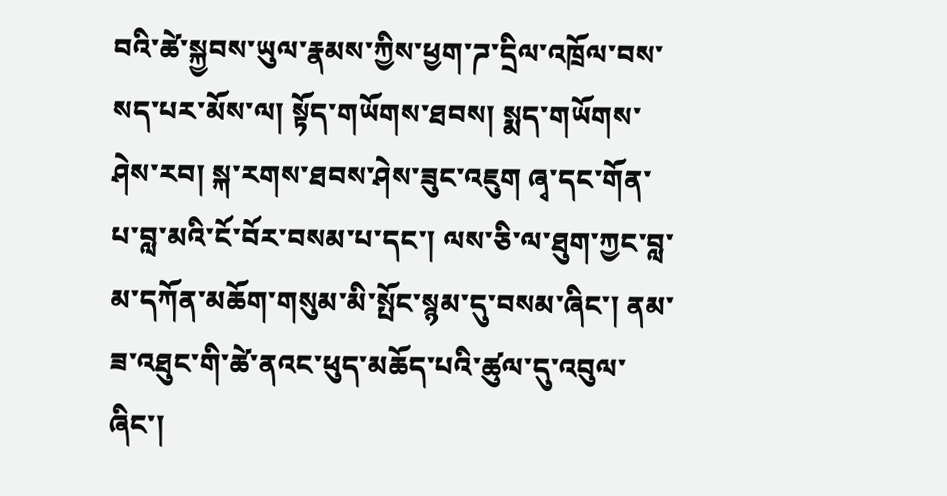བའི་ཚེ་སྐྱབས་ཡུལ་རྣམས་ཀྱིས་ཕྱག་ཌ་དྲིལ་འཁྲོལ་བས་སད་པར་མོས་ལ། སྟོད་གཡོགས་ཐབས། སྨད་གཡོགས་ཤེས་རབ། སྐ་རགས་ཐབས་ཤེས་ཟུང་འཇུག ཞྭ་དང་གོན་པ་བླ་མའི་ངོ་བོར་བསམ་པ་དང་། ལས་ཅི་ལ་ཐུག་ཀྱང་བླ་མ་དཀོན་མཆོག་གསུམ་མི་སྤོང་སྙམ་དུ་བསམ་ཞིང་། ནམ་ཟ་འཐུང་གི་ཚེ་ནའང་ཕུད་མཆོད་པའི་ཚུལ་དུ་འབུལ་ཞིང་།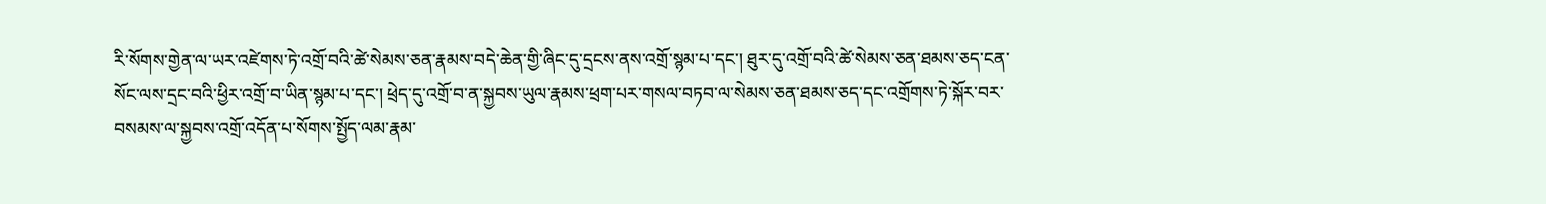རི་སོགས་གྱེན་ལ་ཡར་འཛེགས་ཏེ་འགྲོ་བའི་ཚེ་སེམས་ཅན་རྣམས་བདེ་ཆེན་གྱི་ཞིང་དུ་དྲངས་ནས་འགྲོ་སྙམ་པ་དང་། ཐུར་དུ་འགྲོ་བའི་ཚེ་སེམས་ཅན་ཐམས་ཅད་ངན་སོང་ལས་དྲང་བའི་ཕྱིར་འགྲོ་བ་ཡིན་སྙམ་པ་དང་། ཕྲེད་དུ་འགྲོ་བ་ན་སྐྱབས་ཡུལ་རྣམས་ཕྲག་པར་གསལ་བཏབ་ལ་སེམས་ཅན་ཐམས་ཅད་དང་འགྲོགས་ཏེ་སྐོར་བར་བསམས་ལ་སྐྱབས་འགྲོ་འདོན་པ་སོགས་སྤྱོད་ལམ་རྣམ་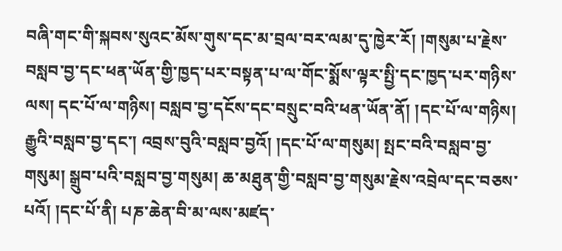བཞི་གང་གི་སྐབས་སུའང་མོས་གུས་དང་མ་བྲལ་བར་ལམ་དུ་ཁྱེར་རོ། །གསུམ་པ་རྗེས་བསླབ་བྱ་དང་ཕན་ཡོན་གྱི་ཁྱད་པར་བསྟན་པ་ལ་གོང་སྨོས་ལྟར་སྤྱི་དང་ཁྱད་པར་གཉིས་ལས། དང་པོ་ལ་གཉིས། བསླབ་བྱ་དངོས་དང་བསྲུང་བའི་ཕན་ཡོན་ནོ། །དང་པོ་ལ་གཉིས། རྒྱུའི་བསླབ་བྱ་དང་། འབྲས་བུའི་བསླབ་བྱའོ། །དང་པོ་ལ་གསུམ། སྤང་བའི་བསླབ་བྱ་གསུམ། སྒྲུབ་པའི་བསླབ་བྱ་གསུམ། ཆ་མཐུན་གྱི་བསླབ་བྱ་གསུམ་རྗེས་འབྲེལ་དང་བཅས་པའོ། །དང་པོ་ནི། པཎ་ཆེན་བི་མ་ལས་མཛད་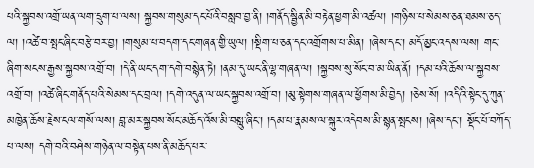པའི་སྐྱབས་འགྲོ་ཡན་ལག་དྲུག་པ་ལས། སྐྱབས་གསུམ་དང་པོའི་བསླབ་བྱ་ནི། །གནོད་སྦྱིན་མི་བརྟེན་ཕྱག་མི་འཚལ། །གཉིས་པ་སེམས་ཅན་ཐམས་ཅད་ལ། །འཚེ་བ་སྤང་ཞིང་བརྩེ་བར་བྱ། །གསུམ་པ་བདག་དང་གཞན་གྱི་ཡུལ། །སྡིག་པ་ཅན་དང་འགྲོགས་པ་མིན། །ཞེས་དང་། མདོ་མྱང་འདས་ལས། གང་ཞིག་སངས་རྒྱས་སྐྱབས་འགྲོ་བ། །དེ་ནི་ཡང་དག་དགེ་བསྙེན་ཏེ། །ནམ་དུ་ཡང་ནི་ལྷ་གཞན་ལ། །སྐྱབས་སུ་སོང་བ་མ་ཡིན་ནོ། །དམ་པའི་ཆོས་ལ་སྐྱབས་འགྲོ་བ། །འཚེ་ཞིང་གནོད་པའི་སེམས་དང་བྲལ། །དགེ་འདུན་ལ་ཡང་སྐྱབས་འགྲོ་བ། །མུ་སྟེགས་གཞན་ལ་ཕྱོགས་མི་བྱེད། །ཅེས་སོ། །འདིའི་སྟེང་དུ་ཀུན་མཁྱེན་ཆོས་རྗེས་ངལ་གསོ་ལས། བླ་མར་སྐྱབས་སོང་མཆོད་འོས་མི་བསླུ་ཞིང་། །དམ་པ་རྣམས་ལ་སྐུར་འདེབས་མི་སྙན་སྤངས། །ཞེས་དང་། སྡོང་པོ་བཀོད་པ་ལས། དགེ་བའི་བཤེས་གཉེན་ལ་བསྟེན་པས་ནི་མཆོད་པར་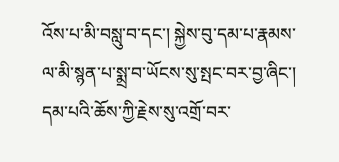འོས་པ་མི་བསླུ་བ་དང་། སྐྱེས་བུ་དམ་པ་རྣམས་ལ་མི་སྙན་པ་སྨྲ་བ་ཡོངས་སུ་སྤང་བར་བྱ་ཞིང་། དམ་པའི་ཆོས་ཀྱི་རྗེས་སུ་འགྲོ་བར་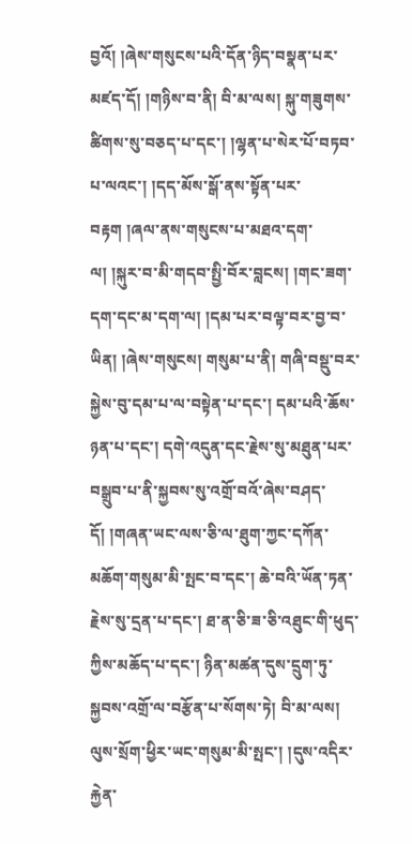བྱའོ། །ཞེས་གསུངས་པའི་དོན་ཉིད་བསྣན་པར་མཛད་དོ། །གཉིས་བ་ནི། བི་མ་ལས། སྐུ་གཟུགས་ཚིགས་སུ་བཅད་པ་དང་། །ལྷན་པ་སེར་པོ་བཏབ་པ་ལའང་། །དད་མོས་སྒོ་ནས་སྟོན་པར་བརྟག །ཞལ་ནས་གསུངས་པ་མཐའ་དག་ལ། །སྐུར་བ་མི་གདབ་སྤྱི་བོར་བླངས། །གང་ཟག་དག་དང་མ་དག་ལ། །དམ་པར་བལྟ་བར་བྱ་བ་ཡིན། །ཞེས་གསུངས། གསུམ་པ་ནི། གཞི་བསྡུ་བར་སྐྱེས་བུ་དམ་པ་ལ་བསྟེན་པ་དང་། དམ་པའི་ཆོས་ཉན་པ་དང་། དགེ་འདུན་དང་རྗེས་སུ་མཐུན་པར་བསྒྲུབ་པ་ནི་སྐྱབས་སུ་འགྲོ་བའོ་ཞེས་བཤད་དོ། །གཞན་ཡང་ལས་ཅི་ལ་ཐུག་ཀྱང་དཀོན་མཆོག་གསུམ་མི་སྤང་བ་དང་། ཆེ་བའི་ཡོན་ཏན་རྗེས་སུ་དྲན་པ་དང་། ཐ་ན་ཅི་ཟ་ཅི་འཐུང་གི་ཕུད་ཀྱིས་མཆོད་པ་དང་། ཉིན་མཚན་དུས་དྲུག་ཏུ་སྐྱབས་འགྲོ་ལ་བརྩོན་པ་སོགས་ཏེ། བི་མ་ལས། ལུས་སྲོག་ཕྱིར་ཡང་གསུམ་མི་སྤང་། །དུས་འདིར་རྐྱེན་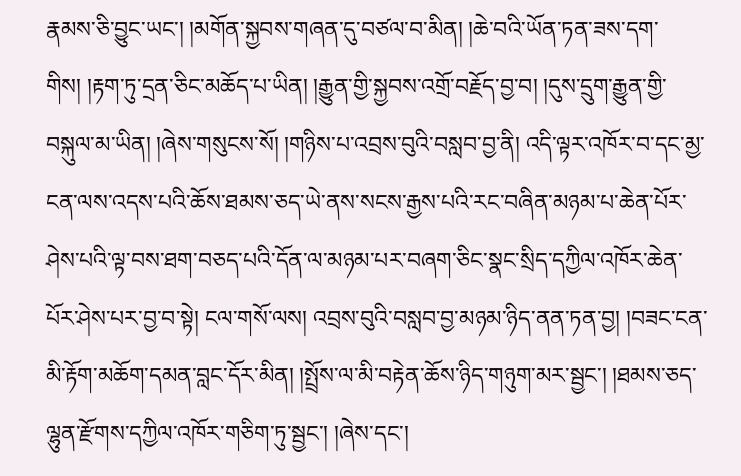རྣམས་ཅི་བྱུང་ཡང་། །མགོན་སྐྱབས་གཞན་དུ་བཙལ་བ་མིན། །ཆེ་བའི་ཡོན་ཏན་ཟས་དག་གིས། །རྟག་ཏུ་དྲན་ཅིང་མཆོད་པ་ཡིན། །རྒྱུན་གྱི་སྐྱབས་འགྲོ་བརྗོད་བྱ་བ། །དུས་དྲུག་རྒྱུན་གྱི་བསྐུལ་མ་ཡིན། །ཞེས་གསུངས་སོ། །གཉིས་པ་འབྲས་བུའི་བསླབ་བྱ་ནི། འདི་ལྟར་འཁོར་བ་དང་མྱ་ངན་ལས་འདས་པའི་ཆོས་ཐམས་ཅད་ཡེ་ནས་སངས་རྒྱས་པའི་རང་བཞིན་མཉམ་པ་ཆེན་པོར་ཤེས་པའི་ལྟ་བས་ཐག་བཅད་པའི་དོན་ལ་མཉམ་པར་བཞག་ཅིང་སྣང་སྲིད་དཀྱིལ་འཁོར་ཆེན་པོར་ཤེས་པར་བྱ་བ་སྟེ། ངལ་གསོ་ལས། འབྲས་བུའི་བསླབ་བྱ་མཉམ་ཉིད་ནན་ཏན་བྱ། །བཟང་ངན་མི་རྟོག་མཆོག་དམན་བླང་དོར་མིན། །སྤྲོས་ལ་མི་བརྟེན་ཆོས་ཉིད་གཉུག་མར་སྦྱང་། །ཐམས་ཅད་ལྷུན་རྫོགས་དཀྱིལ་འཁོར་གཅིག་ཏུ་སྦྱང་། །ཞེས་དང་།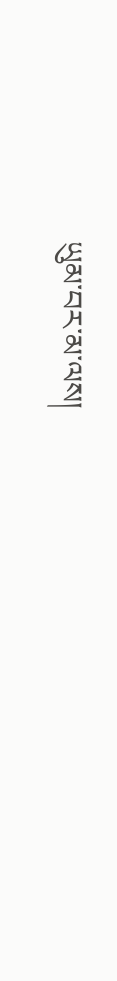ཡུམ་བར་མ་ལས།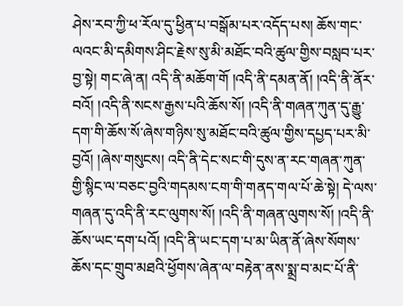ཤེས་རབ་ཀྱི་ཕ་རོལ་དུ་ཕྱིན་པ་བསྒོམ་པར་འདོད་པས། ཆོས་གང་ལའང་མི་དམིགས་ཤིང་རྗེས་སུ་མི་མཐོང་བའི་ཚུལ་གྱིས་བསླབ་པར་བྱ་སྟེ། གང་ཞེ་ན། འདི་ནི་མཆོག་གོ །འདི་ནི་དམན་ནོ། །འདི་ནི་ནོར་བའོ། །འདི་ནི་སངས་རྒྱས་པའི་ཆོས་སོ། །འདི་ནི་གཞན་ཀུན་དུ་རྒྱུ་དག་གི་ཆོས་སོ་ཞེས་གཉིས་སུ་མཐོང་བའི་ཚུལ་གྱིས་དཔྱད་པར་མི་བྱའོ། །ཞེས་གསུངས། འདི་ནི་དེང་སང་གི་དུས་ན་རང་གཞན་ཀུན་གྱི་སྙིང་ལ་བཅང་བྱའི་གདམས་ངག་གི་གནད་གལ་པོ་ཆེ་སྟེ། དེ་ལས་གཞན་དུ་འདི་ནི་རང་ལུགས་སོ། །འདི་ནི་གཞན་ལུགས་སོ། །འདི་ནི་ཆོས་ཡང་དག་པའོ། །འདི་ནི་ཡང་དག་པ་མ་ཡིན་ནོ་ཞེས་སོགས་ཆོས་དང་གྲུབ་མཐའི་ཕྱོགས་ཞེན་ལ་བརྟེན་ནས་སྨྲ་བ་མང་པོ་ནི་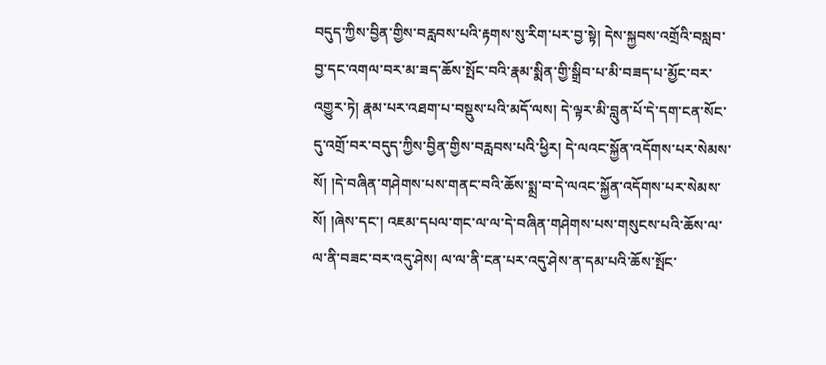བདུད་ཀྱིས་བྱིན་གྱིས་བརླབས་པའི་རྟགས་སུ་རིག་པར་བྱ་སྟེ། དེས་སྐྱབས་འགྲོའི་བསླབ་བྱ་དང་འགལ་བར་མ་ཟད་ཆོས་སྤོང་བའི་རྣམ་སྨིན་གྱི་སྒྲིབ་པ་མི་བཟད་པ་མྱོང་བར་འགྱུར་ཏེ། རྣམ་པར་འཐག་པ་བསྡུས་པའི་མདོ་ལས། དེ་ལྟར་མི་བླུན་པོ་དེ་དག་ངན་སོང་དུ་འགྲོ་བར་བདུད་ཀྱིས་བྱིན་གྱིས་བརླབས་པའི་ཕྱིར། དེ་ལའང་སྐྱོན་འདོགས་པར་སེམས་སོ། །དེ་བཞིན་གཤེགས་པས་གནང་བའི་ཆོས་སྨྲ་བ་དེ་ལའང་སྐྱོན་འདོགས་པར་སེམས་སོ། །ཞེས་དང་། འཇམ་དཔལ་གང་ལ་ལ་དེ་བཞིན་གཤེགས་པས་གསུངས་པའི་ཆོས་ལ་ལ་ནི་བཟང་བར་འདུ་ཤེས། ལ་ལ་ནི་ངན་པར་འདུ་ཤེས་ན་དམ་པའི་ཆོས་སྤོང་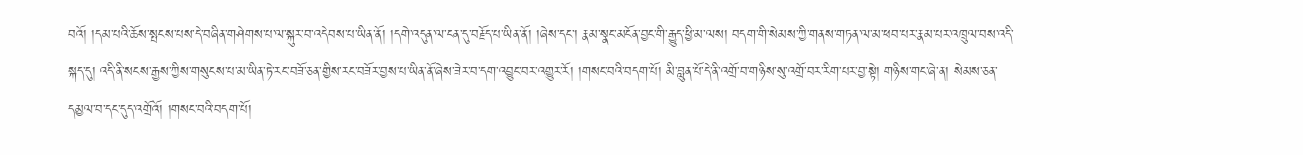བའོ། །དམ་པའི་ཆོས་སྤངས་པས་དེ་བཞིན་གཤེགས་པ་ལ་སྐུར་བ་འདེབས་པ་ཡིན་ནོ། །དགེ་འདུན་ལ་ངན་དུ་བརྗོད་པ་ཡིན་ནོ། །ཞེས་དང་། རྣམ་སྣང་མངོན་བྱང་གི་རྒྱུད་ཕྱི་མ་ལས། བདག་གི་སེམས་ཀྱི་གནས་གཏན་ལ་མ་ཕབ་པར་རྣམ་པར་འཁྲུལ་བས་འདི་སྐད་དུ། འདི་ནི་སངས་རྒྱས་ཀྱིས་གསུངས་པ་མ་ཡིན་ཏེ་རང་བཟོ་ཅན་གྱིས་རང་བཟོར་བྱས་པ་ཡིན་ནོ་ཞེས་ཟེར་བ་དག་འབྱུང་བར་འགྱུར་རོ། །གསང་བའི་བདག་པོ། མི་བླུན་པོ་དེ་ནི་འགྲོ་བ་གཉིས་སུ་འགྲོ་བར་རིག་པར་བྱ་སྟེ། གཉིས་གང་ཞེ་ན། སེམས་ཅན་དམྱལ་བ་དང་དུད་འགྲོའོ། །གསང་བའི་བདག་པོ།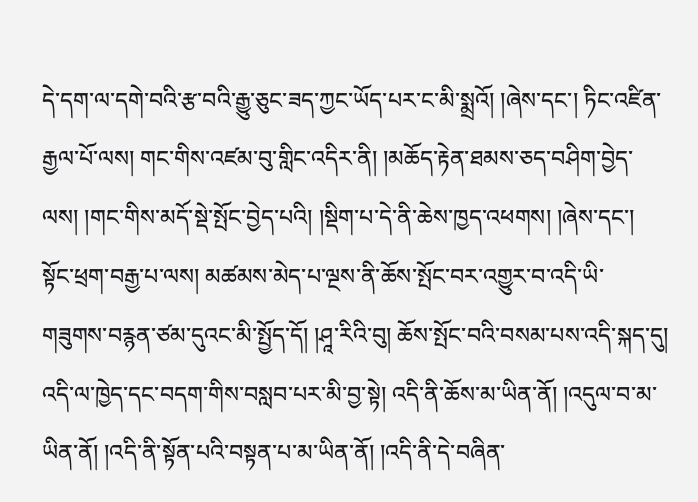དེ་དག་ལ་དགེ་བའི་རྩ་བའི་རྒྱུ་ཅུང་ཟད་ཀྱང་ཡོད་པར་ང་མི་སྨྲའོ། །ཞེས་དང་། ཏིང་འཛིན་རྒྱལ་པོ་ལས། གང་གིས་འཛམ་བུ་གླིང་འདིར་ནི། །མཆོད་རྟེན་ཐམས་ཅད་བཤིག་བྱེད་ལས། །གང་གིས་མདོ་སྡེ་སྤོང་བྱེད་པའི། །སྡིག་པ་དེ་ནི་ཆེས་ཁྱད་འཕགས། །ཞེས་དང་། སྟོང་ཕྲག་བརྒྱ་པ་ལས། མཚམས་མེད་པ་ལྔས་ནི་ཆོས་སྤོང་བར་འགྱུར་བ་འདི་ཡི་གཟུགས་བརྙན་ཙམ་དུའང་མི་སྤྱོད་དོ། །ཤཱ་རིའི་བུ། ཆོས་སྤོང་བའི་བསམ་པས་འདི་སྐད་དུ། འདི་ལ་ཁྱེད་དང་བདག་གིས་བསླབ་པར་མི་བྱ་སྟེ། འདི་ནི་ཆོས་མ་ཡིན་ནོ། །འདུལ་བ་མ་ཡིན་ནོ། །འདི་ནི་སྟོན་པའི་བསྟན་པ་མ་ཡིན་ནོ། །འདི་ནི་དེ་བཞིན་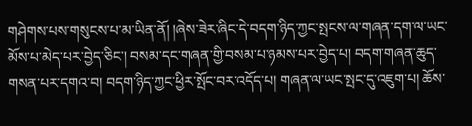གཤེགས་པས་གསུངས་པ་མ་ཡིན་ནོ། །ཞེས་ཟེར་ཞིང་དེ་བདག་ཉིད་ཀྱང་སྤངས་ལ་གཞན་དག་ལ་ཡང་མོས་པ་མེད་པར་བྱེད་ཅིང་། བསམ་དང་གཞན་གྱི་བསམ་པ་ཉམས་པར་བྱེད་པ། བདག་གཞན་ཆུད་གསན་པར་དགའ་བ། བདག་ཉིད་ཀྱང་ཕྱིར་སྤོང་བར་འདོད་པ། གཞན་ལ་ཡང་སྤང་དུ་འཇུག་པ། ཆོས་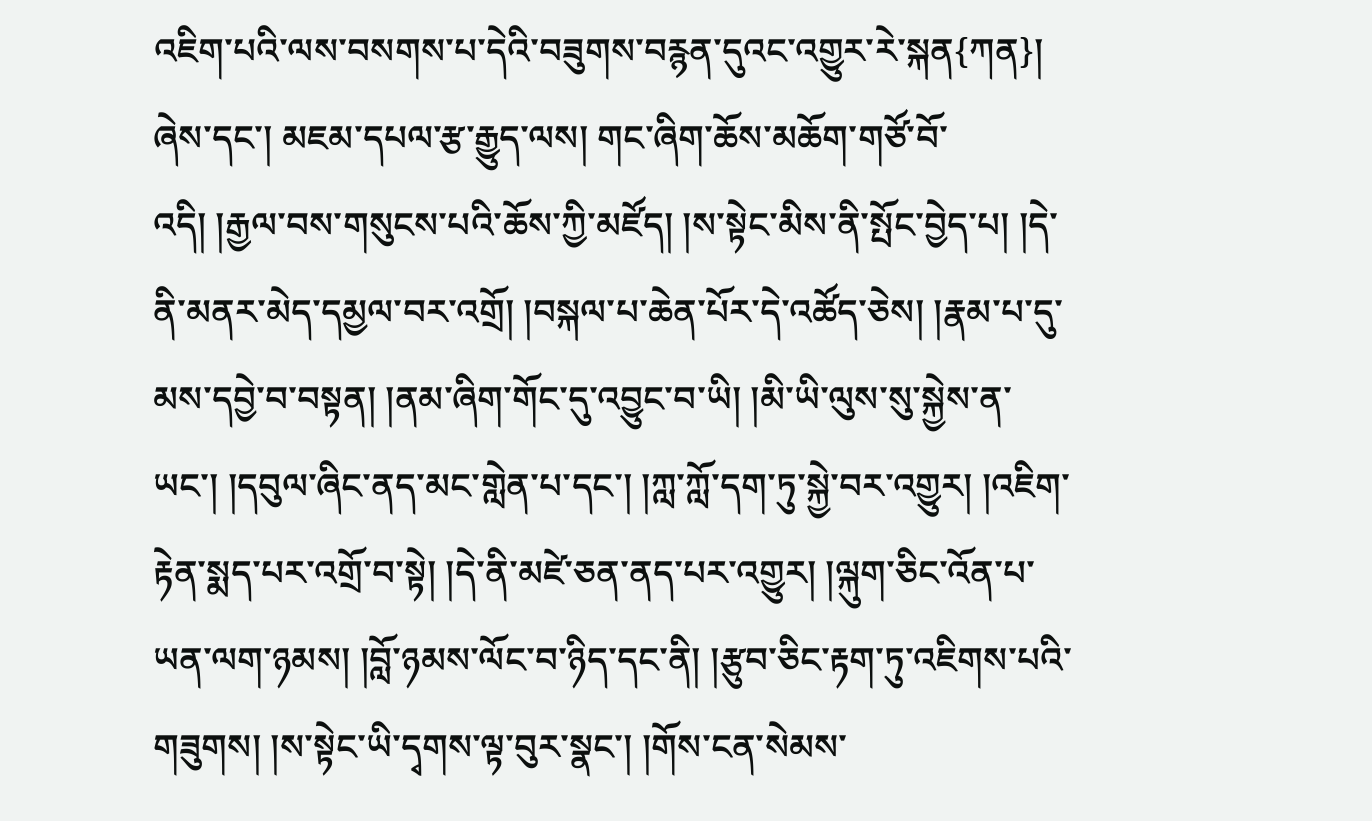འཇིག་པའི་ལས་བསགས་པ་དེའི་བཟུགས་བརྙན་དུའང་འགྱུར་རེ་སྐན{ཀན}། ཞེས་དང་། མཇམ་དཔལ་རྩ་རྒྱུད་ལས། གང་ཞིག་ཆོས་མཆོག་གཙོ་བོ་འདི། །རྒྱལ་བས་གསུངས་པའི་ཆོས་ཀྱི་མཛོད། །ས་སྟེང་མིས་ནི་སྤོང་བྱེད་པ། །དེ་ནི་མནར་མེད་དམྱལ་བར་འགྲོ། །བསྐལ་པ་ཆེན་པོར་དེ་འཚོད་ཅེས། །རྣམ་པ་དུ་མས་དབྱེ་བ་བསྟན། །ནམ་ཞིག་གོང་དུ་འབྱུང་བ་ཡི། །མི་ཡི་ལུས་སུ་སྐྱེས་ན་ཡང་། །དབུལ་ཞིང་ནད་མང་གླེན་པ་དང་། །ཀླ་ཀློ་དག་ཏུ་སྐྱེ་བར་འགྱུར། །འཇིག་རྟེན་སྨད་པར་འགྲོ་བ་སྟེ། །དེ་ནི་མཛེ་ཅན་ནད་པར་འགྱུར། །ལྐུག་ཅིང་འོན་པ་ཡན་ལག་ཉམས། །བློ་ཉམས་ལོང་བ་ཉིད་དང་ནི། །རྩུབ་ཅིང་རྟག་ཏུ་འཇིགས་པའི་གཟུགས། །ས་སྟེང་ཡི་དྭགས་ལྟ་བུར་སྣང་། །གོས་ངན་སེམས་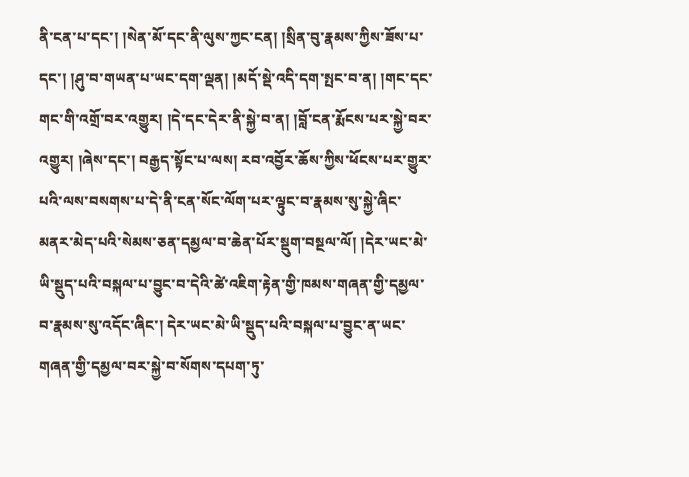ནི་ངན་པ་དང་། །སེན་མོ་དང་ནི་ལུས་ཀྱང་ངན། །སྲིན་བུ་རྣམས་ཀྱིས་ཟོས་པ་དང་། །ཤུ་བ་གཡན་པ་ཡང་དག་ལྡན། །མདོ་སྡེ་འདི་དག་སྤང་བ་ན། །གང་དང་གང་གི་འགྲོ་བར་འགྱུར། །དེ་དང་དེར་ནི་སྐྱེ་བ་ན། །བློ་ངན་རྨོངས་པར་སྐྱེ་བར་འགྱུར། །ཞེས་དང་། བརྒྱད་སྟོང་པ་ལས། རབ་འབྱོར་ཆོས་ཀྱིས་ཕོངས་པར་གྱུར་པའི་ལས་བསགས་པ་དེ་ནི་ངན་སོང་ལོག་པར་ལྟུང་བ་རྣམས་སུ་སྐྱེ་ཞིང་མནར་མེད་པའི་སེམས་ཅན་དམྱལ་བ་ཆེན་པོར་སྡུག་བསྔལ་ལོ། །དེར་ཡང་མེ་ཡི་སྡུད་པའི་བསྐལ་པ་བྱུང་བ་དེའི་ཚེ་འཇིག་རྟེན་གྱི་ཁམས་གཞན་གྱི་དམྱལ་བ་རྣམས་སུ་འདོང་ཞིང་། དེར་ཡང་མེ་ཡི་སྡུད་པའི་བསྐལ་པ་བྱུང་ན་ཡང་གཞན་གྱི་དམྱལ་བར་སྐྱེ་བ་སོགས་དཔག་ཏུ་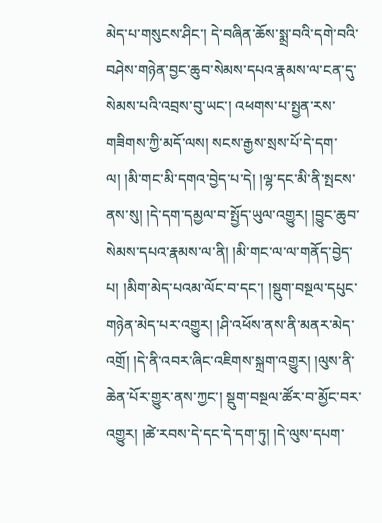མེད་པ་གསུངས་ཤིང་། དེ་བཞིན་ཆོས་སྨྲ་བའི་དགེ་བའི་བཤེས་གཉེན་བྱང་ཆུབ་སེམས་དཔའ་རྣམས་ལ་ངན་དུ་སེམས་པའི་འབྲས་བུ་ཡང་། འཕགས་པ་སྤྱན་རས་གཟིགས་ཀྱི་མདོ་ལས། སངས་རྒྱས་སྲས་པོ་དེ་དག་ལ། །མི་གང་མི་དགའ་བྱེད་པ་དེ། །ལྷ་དང་མི་ནི་སྤངས་ནས་སུ། །དེ་དག་དམྱལ་བ་སྤྱོད་ཡུལ་འགྱུར། །བྱུང་ཆུབ་སེམས་དཔའ་རྣམས་ལ་ནི། །མི་གང་ལ་ལ་གནོད་བྱེད་པ། །མིག་མེད་པའམ་ལོང་བ་དང་། །སྡུག་བསྔལ་དཔུང་གཉེན་མེད་པར་འགྱུར། །ཤི་འཕོས་ནས་ནི་མནར་མེད་འགྲོ། །དེ་ནི་འབར་ཞིང་འཇིགས་སྐྲག་འགྱུར། །ལུས་ནི་ཆེན་པོར་གྱུར་ནས་ཀྱང་། སྡུག་བསྔལ་ཚོར་བ་མྱོང་བར་འགྱུར། །ཚེ་རབས་དེ་དང་དེ་དག་ཏུ། །དེ་ལུས་དཔག་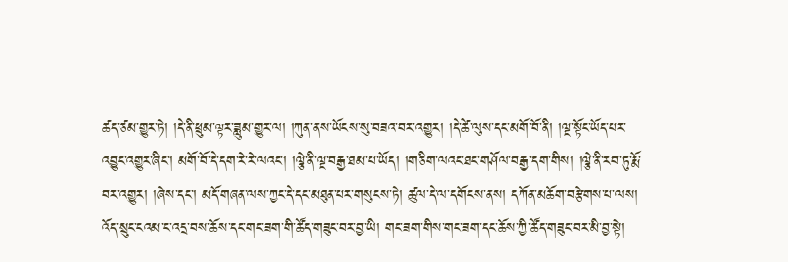ཚད་ཙམ་གྱུར་ཏེ། །དེ་ནི་ཕྲུམ་ལྟར་ཟླུམ་གྱུར་ལ། །ཀུན་ནས་ཡོངས་སུ་བཟའ་བར་འགྱུར། །དེ་ཚེ་ལུས་དང་མགོ་བོ་ནི། །ལྔ་སྟོང་ཡོད་པར་འབྱུང་འགྱུར་ཞིང་། མགོ་བོ་དེ་དག་རེ་རེ་ལའང་། །ལྕེ་ནི་ལྔ་བརྒྱ་ཐམ་པ་ཡོད། །གཅིག་ལའང་ཐང་གཤོལ་བརྒྱ་དག་གིས། །ལྕེ་ནི་རབ་ཏུ་རྨོ་བར་འགྱུར། །ཞེས་དང་། མདོ་གཞན་ལས་ཀྱང་དེ་དང་མཐུན་པར་གསུངས་ཏེ། ཚུལ་དེ་ལ་དགོངས་ནས། དཀོན་མཆོག་བརྩེགས་པ་ལས། འོད་སྲུང་ངའམ་ང་འདྲ་བས་ཆོས་དང་གང་ཟག་གི་ཚོད་གཟུང་བར་བྱ་ཡི། གང་ཟག་གིས་གང་ཟག་དང་ཆོས་ཀྱི་ཚོད་གཟུང་བར་མི་བྱ་སྟེ།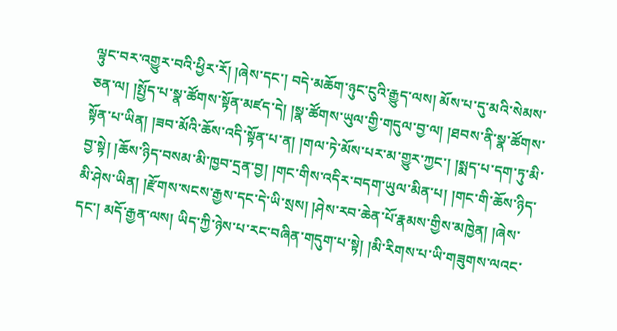ལྟུང་བར་འགྱུར་བའི་ཕྱིར་རོ། །ཞེས་དང་། བདེ་མཆོག་ཉུང་ངུའི་རྒྱུད་ལས། མོས་པ་དུ་མའི་སེམས་ཅན་ལ། །སྤྱོད་པ་སྣ་ཚོགས་སྟོན་མཛད་དེ། །སྣ་ཚོགས་ཡུལ་གྱི་གདུལ་བྱ་ལ། །ཐབས་ནི་སྣ་ཚོགས་སྟོན་པ་ཡིན། །ཟབ་མོའི་ཆོས་འདི་སྟོན་པ་ན། །གལ་ཏེ་མོས་པར་མ་གྱུར་ཀྱང་། །སྨད་པ་དག་ཏུ་མི་བྱ་སྟེ། །ཆོས་ཉིད་བསམ་མི་ཁྱབ་དྲན་བྱ། །གང་གིས་འདིར་བདག་ཡུལ་མིན་པ། །གང་གི་ཆོས་ཉིད་མི་ཤེས་ཡིན། །རྫོགས་སངས་རྒྱས་དང་དེ་ཡི་སྲས། །ཤེས་རབ་ཆེན་པོ་རྣམས་གྱིས་མཁྱེན། །ཞེས་དང་། མདོ་རྒྱན་ལས། ཡིད་ཀྱི་ཉེས་པ་རང་བཞིན་གདུག་པ་སྟེ། །མི་རིགས་པ་ཡི་གཟུགས་ལའང་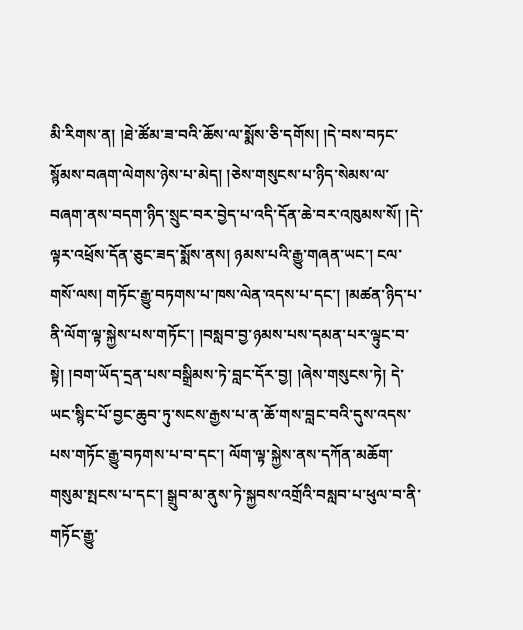མི་རིགས་ན། །ཐེ་ཚོམ་ཟ་བའི་ཆོས་ལ་སྨོས་ཅི་དགོས། །དེ་བས་བཏང་སྙོམས་བཞག་ལེགས་ཉེས་པ་མེད། །ཅེས་གསུངས་པ་ཉིད་སེམས་ལ་བཞག་ནས་བདག་ཉིད་སྲུང་བར་བྱེད་པ་འདི་དོན་ཆེ་བར་འཁུམས་སོ། །དེ་ལྟར་འཕྲོས་དོན་ཅུང་ཟད་སྨོས་ནས། ཉམས་པའི་རྒྱུ་གཞན་ཡང་། ངལ་གསོ་ལས། གཏོང་རྒྱུ་བཏགས་པ་ཁས་ལེན་འདས་པ་དང་། །མཚན་ཉིད་པ་ནི་ལོག་ལྟ་སྐྱེས་པས་གཏོང་། །བསླབ་བྱ་ཉམས་པས་དམན་པར་ལྟུང་བ་སྟེ། །བག་ཡོད་དྲན་པས་བསྒྲིམས་ཏེ་བླང་དོར་བྱ། །ཞེས་གསུངས་ཏེ། དེ་ཡང་སྙིང་པོ་བྱང་ཆུབ་ཏུ་སངས་རྒྱས་པ་ན་ཆོ་གས་བླང་བའི་དུས་འདས་པས་གཏོང་རྒྱུ་བཏགས་པ་བ་དང་། ལོག་ལྟ་སྐྱེས་ནས་དཀོན་མཆོག་གསུམ་སྤངས་པ་དང་། སྒྲུབ་མ་ནུས་ཏེ་སྐྱབས་འགྲོའི་བསླབ་པ་ཕུལ་བ་ནི་གཏོང་རྒྱུ་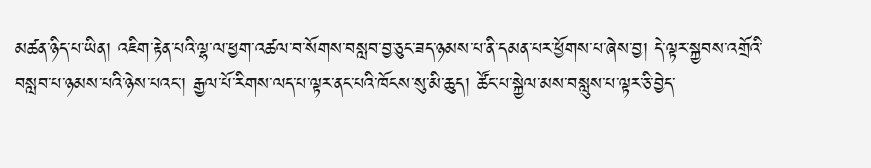མཚན་ཉིད་པ་ཡིན། འཇིག་རྟེན་པའི་ལྷ་ལ་ཕྱག་འཚལ་བ་སོགས་བསླབ་བྱ་ཅུང་ཟད་ཉམས་པ་ནི་དམན་པར་ཕྱོགས་པ་ཞེས་བྱ། དེ་ལྟར་སྐྱབས་འགྲོའི་བསླབ་པ་ཉམས་པའི་ཉེས་པའང་། རྒྱལ་པོ་རིགས་ལད་པ་ལྟར་ནང་པའི་ཁོངས་སུ་མི་ཆུད། ཚོང་པ་སྐྱེལ་མས་བསླུས་པ་ལྟར་ཅི་བྱེད་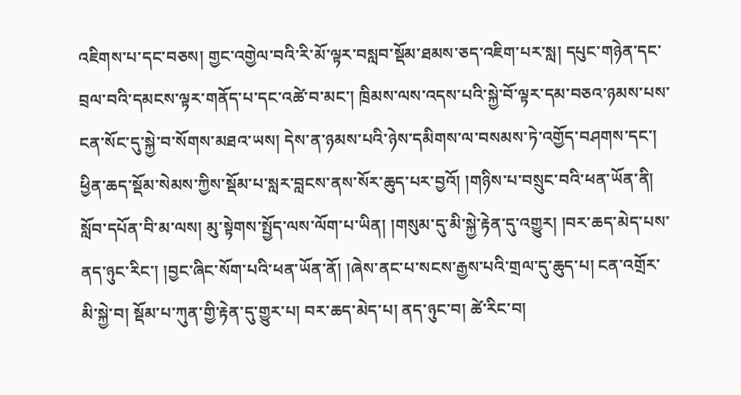འཇིགས་པ་དང་བཅས། གྱང་འགྱེལ་བའི་རི་མོ་ལྟར་བསླབ་སྡོམ་ཐམས་ཅད་འཇིག་པར་སླ། དཔུང་གཉེན་དང་བྲལ་བའི་དམངས་ལྟར་གནོད་པ་དང་འཚེ་བ་མང་། ཁྲིམས་ལས་འདས་པའི་སྐྱེ་བོ་ལྟར་དམ་བཅའ་ཉམས་པས་ངན་སོང་དུ་སྐྱེ་བ་སོགས་མཐའ་ཡས། དེས་ན་ཉམས་པའི་ཉེས་དམིགས་ལ་བསམས་ཏེ་འགྱོད་བཤགས་དང་། ཕྱིན་ཆད་སྡོམ་སེམས་ཀྱིས་སྡོམ་པ་སླར་བླངས་ནས་སོར་ཆུད་པར་བྱའོ། །གཉིས་པ་བསྲུང་བའི་ཕན་ཡོན་ནི། སློབ་དཔོན་བི་མ་ལས། མུ་སྟེགས་སྤྱོད་ལས་ལོག་པ་ཡིན། །གསུམ་དུ་མི་སྐྱེ་རྟེན་དུ་འགྱུར། །བར་ཆད་མེད་པས་ནད་ཉུང་རིང་། །བྱང་ཞིང་སོག་པའི་ཕན་ཡོན་ནོ། །ཞེས་ནང་པ་སངས་རྒྱས་པའི་གྲལ་དུ་ཆུད་པ། ངན་འགྲོར་མི་སྐྱེ་བ། སྡོམ་པ་ཀུན་གྱི་རྟེན་དུ་གྱུར་པ། བར་ཆད་མེད་པ། ནད་ཉུང་བ། ཚེ་རིང་བ།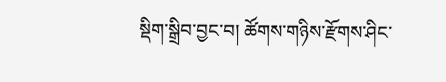སྡིག་སྒྲིབ་བྱང་བ། ཚོགས་གཉིས་རྫོགས་ཤིང་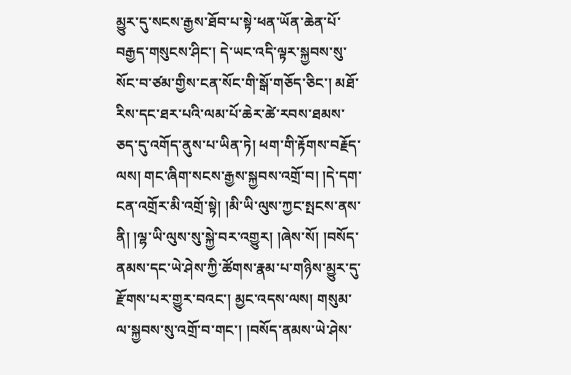མྱུར་དུ་སངས་རྒྱས་ཐོབ་པ་སྟེ་ཕན་ཡོན་ཆེན་པོ་བརྒྱད་གསུངས་ཤིང་། དེ་ཡང་འདི་ལྟར་སྐྱབས་སུ་སོང་བ་ཙམ་གྱིས་ངན་སོང་གི་སྒོ་གཅོད་ཅིང་། མཐོ་རིས་དང་ཐར་པའི་ལམ་པོ་ཆེར་ཚེ་རབས་ཐམས་ཅད་དུ་འགོད་ནུས་པ་ཡིན་ཏེ། ཕག་གི་རྟོགས་བརྗོད་ལས། གང་ཞིག་སངས་རྒྱས་སྐྱབས་འགྲོ་བ། །དེ་དག་ངན་འགྲོར་མི་འགྲོ་སྟེ། །མི་ཡི་ལུས་ཀྱང་སྤངས་ནས་ནི། །ལྷ་ཡི་ལུས་སུ་སྐྱེ་བར་འགྱུར། །ཞེས་སོ། །བསོད་ནམས་དང་ཡེ་ཤེས་ཀྱི་ཚོགས་རྣམ་པ་གཉིས་མྱུར་དུ་རྫོགས་པར་གྱུར་བའང་། མྱང་འདས་ལས། གསུམ་ལ་སྐྱབས་སུ་འགྲོ་བ་གང་། །བསོད་ནམས་ཡེ་ཤེས་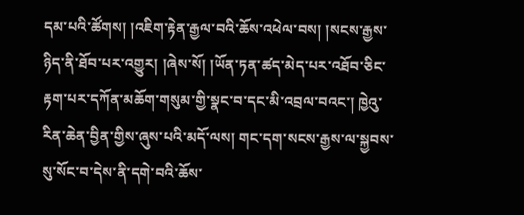དམ་པའི་ཚོགས། །འཇིག་རྟེན་རྒྱལ་བའི་ཆོས་འཕེལ་བས། །སངས་རྒྱས་ཉིད་ནི་ཐོབ་པར་འགྱུར། །ཞེས་སོ། །ཡོན་ཏན་ཚད་མེད་པར་འཐོབ་ཅིང་རྟག་པར་དཀོན་མཆོག་གསུམ་གྱི་སྣང་བ་དང་མི་འབྲལ་བའང་། ཁྱེའུ་རིན་ཆེན་བྱིན་གྱིས་ཞུས་པའི་མདོ་ལས། གང་དག་སངས་རྒྱས་ལ་སྐྱབས་སུ་སོང་བ་དེས་ནི་དགེ་བའི་ཆོས་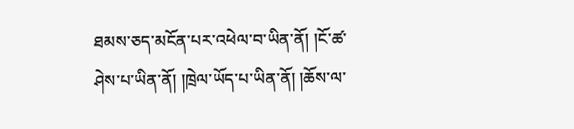ཐམས་ཅད་མངོན་པར་འཕེལ་བ་ཡིན་ནོ། །ངོ་ཚ་ཤེས་པ་ཡིན་ནོ། །ཁྲེལ་ཡོད་པ་ཡིན་ནོ། །ཆོས་ལ་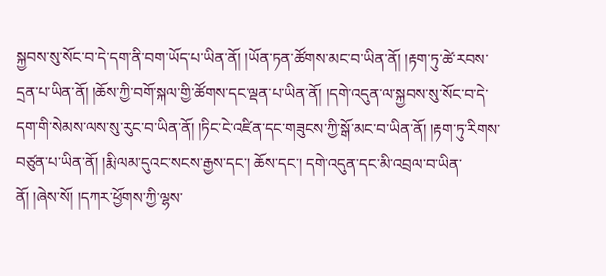སྐྱབས་སུ་སོང་བ་དེ་དག་ནི་བག་ཡོད་པ་ཡིན་ནོ། །ཡོན་ཏན་ཚོགས་མང་བ་ཡིན་ནོ། །རྟག་ཏུ་ཚེ་རབས་དྲན་པ་ཡིན་ནོ། །ཆོས་ཀྱི་བགོ་སྐལ་གྱི་ཚོགས་དང་ལྡན་པ་ཡིན་ནོ། །དགེ་འདུན་ལ་སྐྱབས་སུ་སོང་བ་དེ་དག་གི་སེམས་ལས་སུ་རུང་བ་ཡིན་ནོ། །ཏིང་ངེ་འཛིན་དང་གཟུངས་ཀྱི་སྒོ་མང་བ་ཡིན་ནོ། །རྟག་ཏུ་རིགས་བཙུན་པ་ཡིན་ནོ། །རྨི་ལམ་དུའང་སངས་རྒྱས་དང་། ཆོས་དང་། དགེ་འདུན་དང་མི་འབྲལ་བ་ཡིན་ནོ། །ཞེས་སོ། །དཀར་ཕྱོགས་ཀྱི་ལྷས་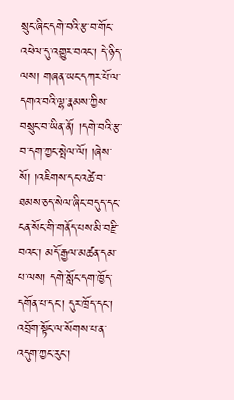སྲུང་ཞིང་དགེ་བའི་རྩ་བ་གོང་འཕེལ་དུ་འགྱུར་བའང་། དེ་ཉིད་ལས། གཞན་ཡང་དཀར་པོ་ལ་དགའ་བའི་ལྷ་རྣམས་ཀྱིས་བསྲུང་བ་ཡིན་ནོ། །དགེ་བའི་རྩ་བ་དག་ཀྱང་སྤེལ་ལོ། །ཞེས་སོ། །འཇིགས་དང་འཚེ་བ་ཐམས་ཅད་སེལ་ཞིང་བདུད་དང་ངན་སོང་གི་གནོད་པས་མི་བརྫི་བའང་། མདོ་རྒྱལ་མཚན་དམ་པ་ལས། དགེ་སློང་དག་ཁྱོད་དགོན་པ་དང་། དུར་ཁྲོད་དང་། འབྲོག་སྟོང་ལ་སོགས་པ་ན་འདུག་ཀྱང་རུང་།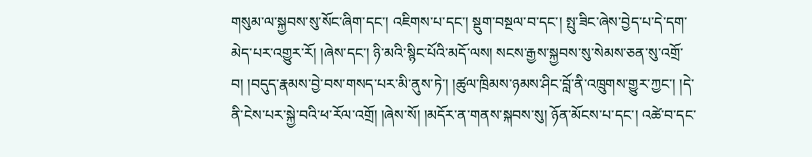གསུམ་ལ་སྐྱབས་སུ་སོང་ཞིག་དང་། འཇིགས་པ་དང་། སྡུག་བསྔལ་བ་དང་། སྤུ་ཟིང་ཞེས་བྱེད་པ་དེ་དག་མེད་པར་འགྱུར་རོ། །ཞེས་དང་། ཉི་མའི་སྙིང་པོའི་མདོ་ལས། སངས་རྒྱས་སྐྱབས་སུ་སེམས་ཅན་སུ་འགྲོ་བ། །བདུད་རྣམས་བྱེ་བས་གསད་པར་མི་ནུས་ཏེ་། །ཚུལ་ཁྲིམས་ཉམས་ཤིང་བློ་ནི་འཁྲུགས་གྱུར་ཀྱང་། །དེ་ནི་ངེས་པར་སྐྱེ་བའི་ཕ་རོལ་འགྲོ། །ཞེས་སོ། །མདོར་ན་གནས་སྐབས་སུ། ཉོན་མོངས་པ་དང་། འཚེ་བ་དང་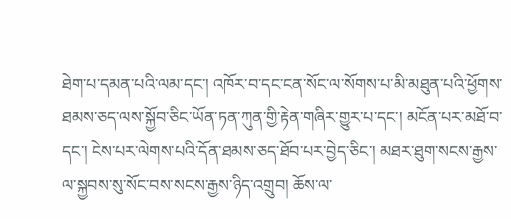ཐེག་པ་དམན་པའི་ལམ་དང་། འཁོར་བ་དང་ངན་སོང་ལ་སོགས་པ་མི་མཐུན་པའི་ཕྱོགས་ཐམས་ཅད་ལས་སྐྱོབ་ཅིང་ཡོན་ཏན་ཀུན་གྱི་རྟེན་གཞིར་གྱུར་པ་དང་། མངོན་པར་མཐོ་བ་དང་། ངེས་པར་ལེགས་པའི་དོན་ཐམས་ཅད་ཐོབ་པར་བྱེད་ཅིང་། མཐར་ཐུག་སངས་རྒྱས་ལ་སྐྱབས་སུ་སོང་བས་སངས་རྒྱས་ཉིད་འགྲུབ། ཆོས་ལ་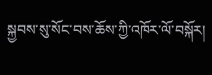སྐྱབས་སུ་སོང་བས་ཆོས་ཀྱི་འཁོར་ལོ་བསྐོར།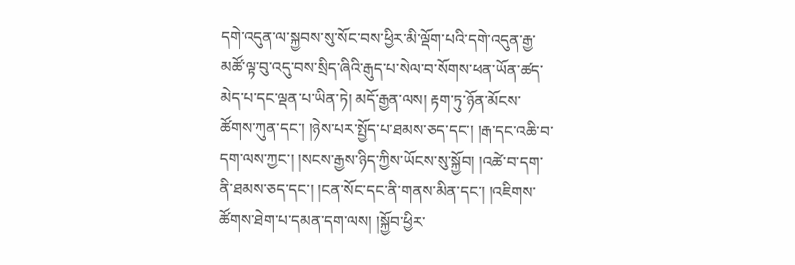དགེ་འདུན་ལ་སྐྱབས་སུ་སོང་བས་ཕྱིར་མི་ལྡོག་པའི་དགེ་འདུན་རྒྱ་མཚོ་ལྟ་བུ་འདུ་བས་སྲིད་ཞིའི་རྒུད་པ་སེལ་བ་སོགས་ཕན་ཡོན་ཚད་མེད་པ་དང་ལྡན་པ་ཡིན་ཏེ། མདོ་རྒྱན་ལས། རྟག་ཏུ་ཉོན་མོངས་ཚོགས་ཀུན་དང་། །ཉེས་པར་སྤྱོད་པ་ཐམས་ཅད་དང་། །རྒ་དང་འཆི་བ་དག་ལས་ཀྱང་། །སངས་རྒྱས་ཉིད་ཀྱིས་ཡོངས་སུ་སྐྱོབ། །འཚེ་བ་དག་ནི་ཐམས་ཅད་དང་། །ངན་སོང་དང་ནི་གནས་མིན་དང་། །འཇིགས་ཚོགས་ཐེག་པ་དམན་དག་ལས། །སྐྱོབ་ཕྱིར་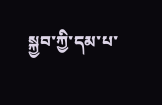སྐྱབ་ཀྱི་དམ་པ་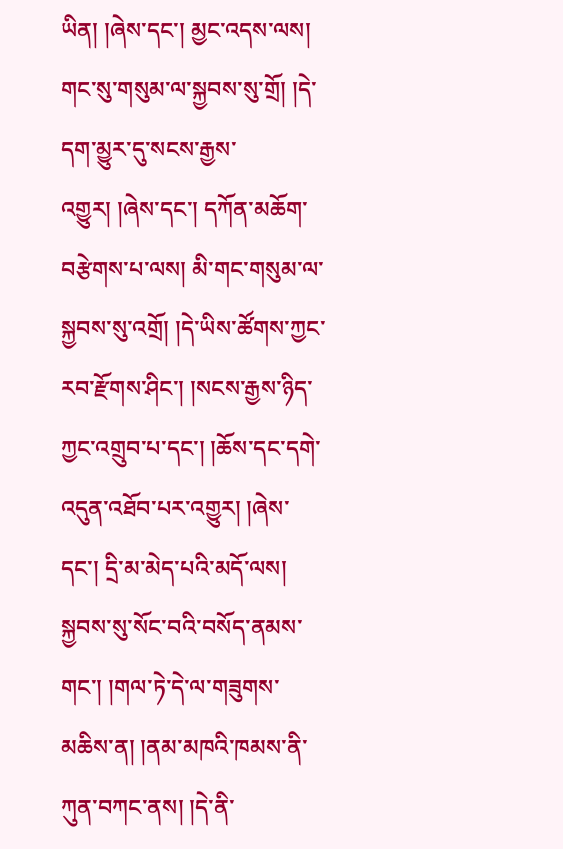ཡིན། །ཞེས་དང་། མྱང་འདས་ལས། གང་སུ་གསུམ་ལ་སྐྱབས་སུ་གྲོ། །དེ་དག་མྱུར་དུ་སངས་རྒྱས་འགྱུར། །ཞེས་དང་། དཀོན་མཆོག་བརྩེགས་པ་ལས། མི་གང་གསུམ་ལ་སྐྱབས་སུ་འགྲོ། །དེ་ཡིས་ཚོགས་ཀྱང་རབ་རྫོགས་ཤིང་། །སངས་རྒྱས་ཉིད་ཀྱང་འགྲུབ་པ་དང་། །ཆོས་དང་དགེ་འདུན་འཐོབ་པར་འགྱུར། །ཞེས་དང་། དྲི་མ་མེད་པའི་མདོ་ལས། སྐྱབས་སུ་སོང་བའི་བསོད་ནམས་གང་། །གལ་ཏེ་དེ་ལ་གཟུགས་མཆིས་ན། །ནམ་མཁའི་ཁམས་ནི་ཀུན་བཀང་ནས། །དེ་ནི་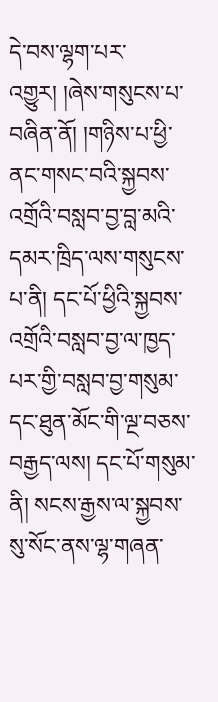དེ་བས་ལྷག་པར་འགྱུར། །ཞེས་གསུངས་པ་བཞིན་ནོ། །གཉིས་པ་ཕྱི་ནང་གསང་བའི་སྐྱབས་འགྲོའི་བསླབ་བྱ་བླ་མའི་དམར་ཁྲིད་ལས་གསུངས་པ་ནི། དང་པོ་ཕྱིའི་སྐྱབས་འགྲོའི་བསླབ་བྱ་ལ་ཁྱད་པར་གྱི་བསླབ་བྱ་གསུམ་དང་ཐུན་མོང་གི་ལྔ་བཅས་བརྒྱད་ལས། དང་པོ་གསུམ་ནི། སངས་རྒྱས་ལ་སྐྱབས་སུ་སོང་ནས་ལྷ་གཞན་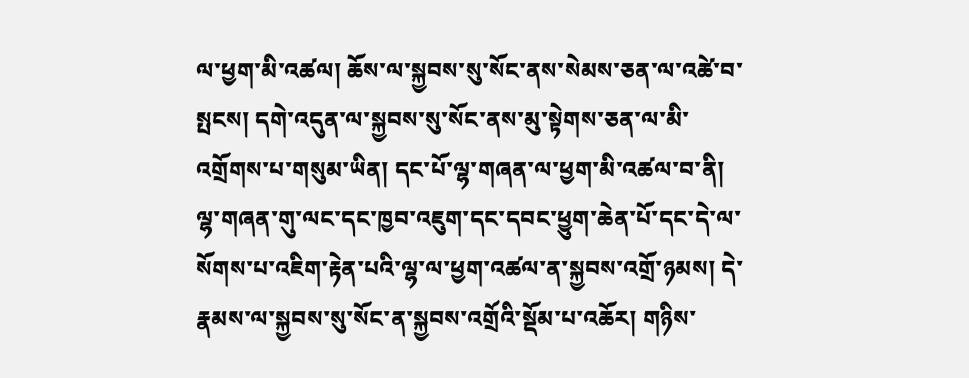ལ་ཕྱག་མི་འཚལ། ཆོས་ལ་སྐྱབས་སུ་སོང་ནས་སེམས་ཅན་ལ་འཚེ་བ་སྤངས། དགེ་འདུན་ལ་སྐྱབས་སུ་སོང་ནས་མུ་སྟེགས་ཅན་ལ་མི་འགྲོགས་པ་གསུམ་ཡིན། དང་པོ་ལྷ་གཞན་ལ་ཕྱག་མི་འཚལ་བ་ནི། ལྷ་གཞན་གུ་ལང་དང་ཁྱབ་འཇུག་དང་དབང་ཕྱུག་ཆེན་པོ་དང་དེ་ལ་སོགས་པ་འཇིག་རྟེན་པའི་ལྷ་ལ་ཕྱག་འཚལ་ན་སྐྱབས་འགྲོ་ཉམས། དེ་རྣམས་ལ་སྐྱབས་སུ་སོང་ན་སྐྱབས་འགྲོའི་སྡོམ་པ་འཆོར། གཉིས་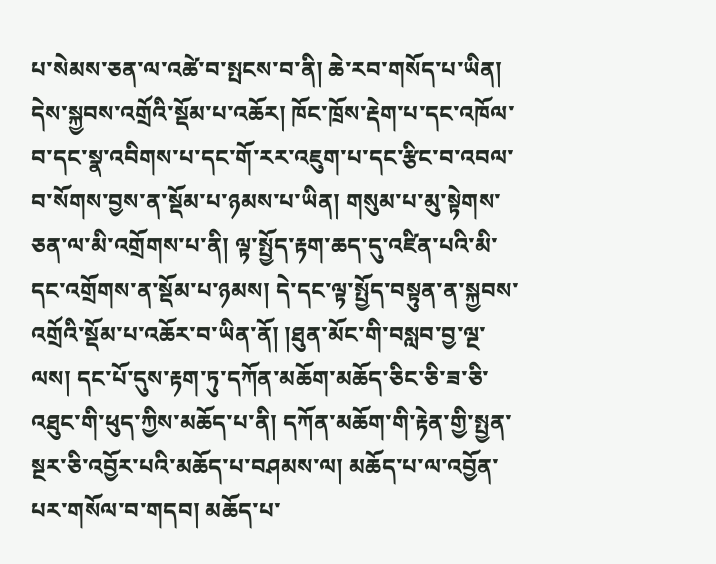པ་སེམས་ཅན་ལ་འཚེ་བ་སྤངས་བ་ནི། ཆེ་རབ་གསོད་པ་ཡིན། དེས་སྐྱབས་འགྲོའི་སྡོམ་པ་འཆོར། ཁོང་ཁྲོས་རྡེག་པ་དང་འཁོལ་བ་དང་སྣ་འབིགས་པ་དང་གོ་རར་འཇུག་པ་དང་རྩིང་བ་འབལ་བ་སོགས་བྱས་ན་སྡོམ་པ་ཉམས་པ་ཡིན། གསུམ་པ་མུ་སྟེགས་ཅན་ལ་མི་འགྲོགས་པ་ནི། ལྟ་སྤྱོད་རྟག་ཆད་དུ་འཛིན་པའི་མི་དང་འགྲོགས་ན་སྡོམ་པ་ཉམས། དེ་དང་ལྟ་སྤྱོད་བསྟུན་ན་སྐྱབས་འགྲོའི་སྡོམ་པ་འཆོར་བ་ཡིན་ནོ། །ཐུན་མོང་གི་བསླབ་བྱ་ལྔ་ལས། དང་པོ་དུས་རྟག་ཏུ་དཀོན་མཆོག་མཆོད་ཅིང་ཅི་ཟ་ཅི་འཐུང་གི་ཕུད་ཀྱིས་མཆོད་པ་ནི། དཀོན་མཆོག་གི་རྟེན་གྱི་སྤྱན་སྔར་ཅི་འབྱོར་པའི་མཆོད་པ་བཤམས་ལ། མཆོད་པ་ལ་འབྱོན་པར་གསོལ་བ་གདབ། མཆོད་པ་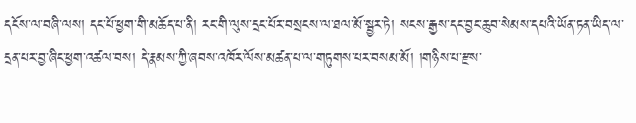དངོས་ལ་བཞི་ལས། དང་པོ་ཕྱག་གི་མཆོད་པ་ནི། རང་གི་ལུས་དྲང་པོར་བསྲངས་ལ་ཐལ་མོ་སྦྱར་ཏེ། སངས་རྒྱས་དང་བྱང་ཆུབ་སེམས་དཔའི་ཡོན་ཏན་ཡིད་ལ་དྲན་པར་བྱ་ཞིང་ཕྱག་འཚལ་བས། དེ་རྣམས་ཀྱི་ཞབས་འཁོར་ལོས་མཚན་པ་ལ་གཏུགས་པར་བསམ་མོ། །གཉིས་པ་རྫས་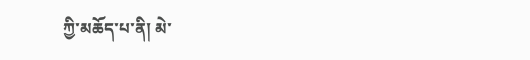ཀྱི་མཆོད་པ་ནི། མེ་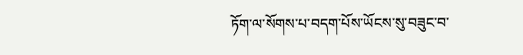ཏོག་ལ་སོགས་པ་བདག་པོས་ཡོངས་སུ་བཟུང་བ་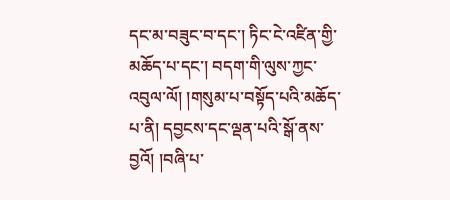དང་མ་བཟུང་བ་དང་། ཏིང་ངེ་འཛིན་གྱི་མཆོད་པ་དང་། བདག་གི་ལུས་ཀྱང་འབུལ་ལོ། །གསུམ་པ་བསྟོད་པའི་མཆོད་པ་ནི། དབྱངས་དང་ལྡན་པའི་སྒོ་ནས་བྱའོ། །བཞི་པ་